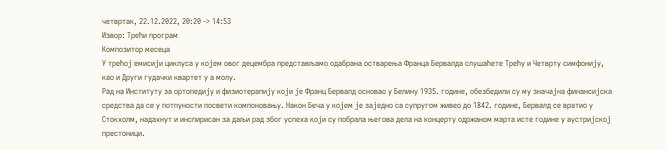четвртак, 22.12.2022, 20:20 -> 14:53
Извор: Tрећи програм
Композитор месеца
У трећој емисији циклуса у којем овог децембра представљамо одабрана остварења Франца Бервалда слушаћете Трећу и Четврту симфонију, као и Други гудачки квартет у а молу.
Рад на Институту за ортопедију и физиотерапију који је Франц Бервалд основао у Белину 1935. године, обезбедили су му значајна финансијска средства да се у потпуности посвети компоновању. Након Беча у којем је заједно са супругом живео до 1842. године, Бервалд се вратио у Стокхолм, надахнут и инспирисан за даљи рад због успеха који су побрала његова дела на концерту одржаном марта исте године у аустријској престоници.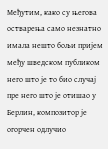Међутим, како су његова остварења само незнатно имала нешто бољи пријем међу шведском публиком него што је то био случај пре него што је отишао у Берлин, композитор је огорчен одлучио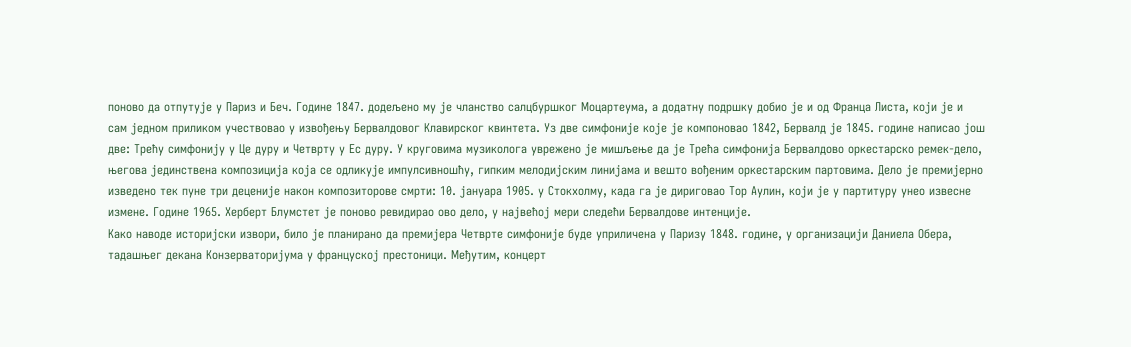поново да отпутује у Париз и Беч. Године 1847. додељено му је чланство салцбуршког Моцартеума, а додатну подршку добио је и од Франца Листа, који је и сам једном приликом учествовао у извођењу Бервалдовог Клавирског квинтета. Уз две симфоније које је компоновао 1842, Бервалд је 1845. године написао још две: Трећу симфонију у Це дуру и Четврту у Ес дуру. У круговима музиколога уврежено је мишљење да је Трећа симфонија Бервалдово оркестарско ремек-дело, његова јединствена композиција која се одликује импулсивношћу, гипким мелодијским линијама и вешто вођеним оркестарским партовима. Дело је премијерно изведено тек пуне три деценије након композиторове смрти: 10. јануара 1905. у Стокхолму, када га је дириговао Тор Аулин, који је у партитуру унео извесне измене. Године 1965. Херберт Блумстет је поново ревидирао ово дело, у највећој мери следећи Бервалдове интенције.
Како наводе историјски извори, било је планирано да премијера Четврте симфоније буде уприличена у Паризу 1848. године, у организацији Даниела Обера, тадашњег декана Конзерваторијума у француској престоници. Међутим, концерт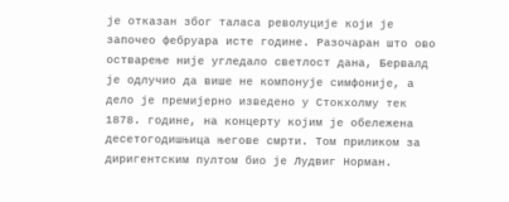је отказан због таласа револуције који је започео фебруара исте године. Разочаран што ово остварење није угледало светлост дана, Бервалд је одлучио да више не компонује симфоније, а дело је премијерно изведено у Стокхолму тек 1878. године, на концерту којим је обележена десетогодишњица његове смрти. Том приликом за диригентским пултом био је Лудвиг Норман.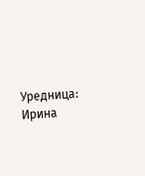Уредница: Ирина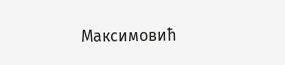Максимовић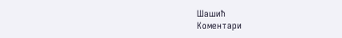Шашић
Коментари